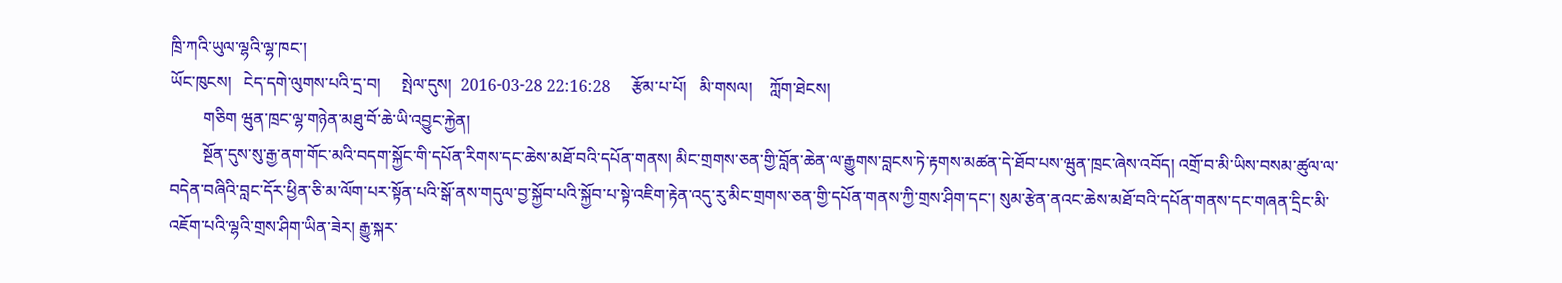ཁྲི་ཀའི་ཡུལ་ལྷའི་ལྷ་ཁང་།
ཡོང་ཁུངས།   ངེད་དགེ་ལུགས་པའི་དྲ་བ།     སྤེལ་དུས།  2016-03-28 22:16:28     རྩོམ་པ་པོ།   མི་གསལ།    ཀློག་ཐེངས།
        གཅིག ཝུན་ཁྲང་ལྷ་གཉེན་མཐུ་བོ་ཆེ་ཡི་འབྱུང་རྐྱེན།
        སྔོན་དུས་སུ་རྒྱ་ནག་གོང་མའི་བདག་སྐྱོང་གི་དཔོན་རིགས་དང་ཆེས་མཐོ་བའི་དཔོན་གནས། མིང་གྲགས་ཅན་གྱི་བློན་ཆེན་ལ་རྒྱུགས་བླངས་ཏེ་རྟགས་མཚན་དེ་ཐོབ་པས་ཝུན་ཁྲང་ཞེས་འབོད། འགྲོ་བ་མི་ཡིས་བསམ་ཚུལ་ལ་བདེན་བཞིའི་བླང་དོར་ཕྱིན་ཅི་མ་ལོག་པར་སྟོན་པའི་སྒོ་ནས་གདུལ་བྱ་སྐྱོབ་པའི་སྐྱོབ་པ་སྟེ་འཇིག་རྟེན་འདུ་རུ་མིང་གྲགས་ཅན་གྱི་དཔོན་གནས་ཀྱི་གྲས་ཤིག་དང་། སུམ་རྩེན་ནའང་ཆེས་མཐོ་བའི་དཔོན་གནས་དང་གཞན་དྲིང་མི་འཇོག་པའི་ལྷའི་གྲས་ཤིག་ཡིན་ཟེར། རྒྱུ་སྐར་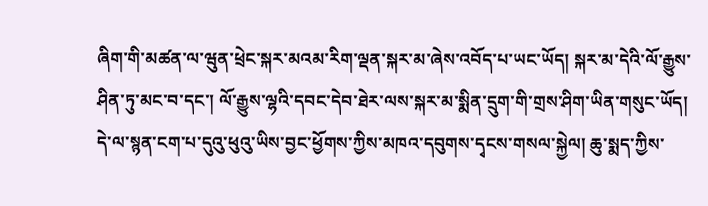ཞིག་གི་མཚན་ལ་ཝུན་ཕྲེང་སྐར་མའམ་རིག་ལྡན་སྐར་མ་ཞེས་འབོད་པ་ཡང་ཡོད། སྐར་མ་དེའི་ལོ་རྒྱུས་ཤིན་ཏུ་མང་བ་དང་། ལོ་རྒྱུས་ལྷའི་དབང་དེབ་ཐེར་ལས་སྐར་མ་སྨིན་དྲུག་གི་གྲས་ཤིག་ཡིན་གསུང་ཡོད། དེ་ལ་སྙན་ངག་པ་དུའུ་ཕུའུ་ཡིས་བྱང་ཕྱོགས་ཀྱིས་མཁའ་དབུགས་དྭངས་གསལ་སྐྱེལ། ཆུ་སྨད་ཀྱིས་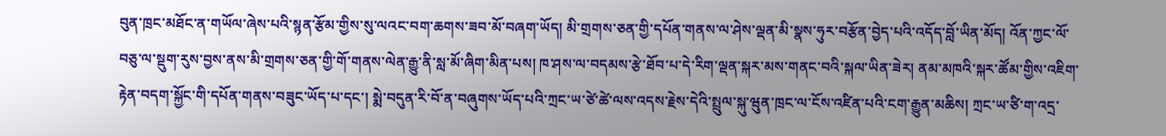བུན་ཁྲང་མཐོང་ན་གཡོལ་ཞེས་པའི་སྙན་རྩོམ་གྱིས་སུ་ལའང་བག་ཆགས་ཟབ་མོ་བཞག་ཡོད། མི་གྲགས་ཅན་གྱི་དཔོན་གནས་ལ་ཤེས་ལྡན་མི་སྣས་ཧུར་བརྩོན་བྱེད་པའི་འདོད་བློ་ཡིན་མོད། འོན་ཀྱང་ལོ་བཅུ་ལ་སྡུག་རུས་བྱས་ནས་མི་གྲགས་ཅན་གྱི་གོ་གནས་ལེན་རྒྱུ་ནི་སླ་མོ་ཞིག་མིན་པས། ཁ་ཤས་ལ་བདམས་རྩེ་ཐོབ་པ་དེ་རིག་ལྡན་སྐར་མས་གནང་བའི་སྐལ་ཡིན་ཟེར། ནམ་མཁའི་སྐར་ཚོམ་གྱིས་འཇིག་རྟེན་བདག་སྐྱོང་གི་དཔོན་གནས་བཟུང་ཡོད་པ་དང་། སྨེ་བདུན་རི་བོ་ན་བཞུགས་ཡོད་པའི་ཀྲང་ཡ་ཙེ་ཚེ་ལས་འདས་རྗེས་དེའི་སྤྲུལ་སྐུ་ཝུན་ཁྲང་ལ་ངོས་འཛིན་པའི་ངག་རྒྱུན་མཆིས། ཀྲང་ཡ་ཙི་ག་འདྲ་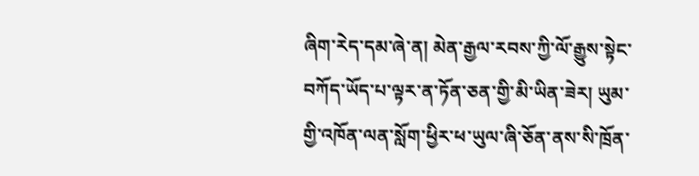ཞིག་རེད་དམ་ཞེ་ན། མེན་རྒྱལ་རབས་ཀྱི་ལོ་རྒྱུས་སྟེང་བཀོད་ཡོད་པ་ལྟར་ན་ཏོན་ཅན་གྱི་མི་ཡིན་ཟེར། ཡུམ་གྱི་འཁོན་ལན་སློག་ཕྱིར་ཕ་ཡུལ་ཞི་ཅོན་ནས་སི་ཁྲོན་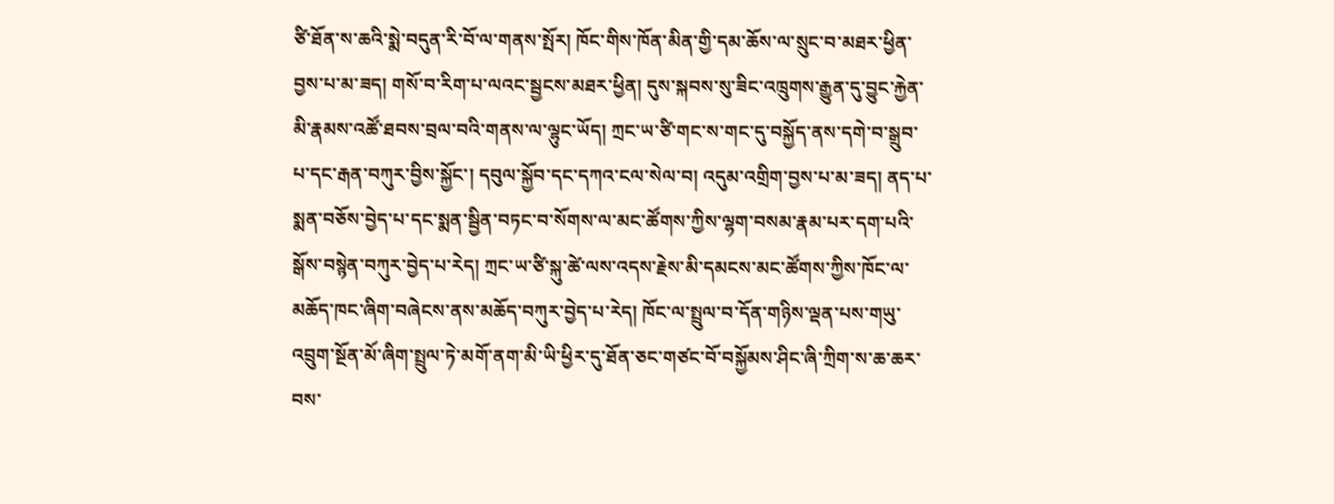ཙི་ཐོན་ས་ཆའི་སྨེ་བདུན་རི་བོ་ལ་གནས་སྤོར། ཁོང་གིས་ཁོན་མིན་གྱི་དམ་ཆོས་ལ་སྲུང་བ་མཐར་ཕྱིན་བྱས་པ་མ་ཟད། གསོ་བ་རིག་པ་ལའང་སྦྱངས་མཐར་ཕྱིན། དུས་སྐབས་སུ་ཟིང་འཁྲུགས་རྒྱུན་དུ་བྱུང་རྐྱེན་མི་རྣམས་འཚོ་ཐབས་བྲལ་བའི་གནས་ལ་ལྷུང་ཡོད། ཀྲང་ཡ་ཙི་གང་ས་གང་དུ་བསྐྱོད་ནས་དགེ་བ་སྒྲུབ་པ་དང་རྒན་བཀུར་བྱིས་སྐྱོང་། དབུལ་སྐྱོབ་དང་དཀའ་ངལ་སེལ་བ། འདུམ་འགྲིག་བྱས་པ་མ་ཟད། ནད་པ་སྨན་བཅོས་བྱེད་པ་དང་སྨན་སྦྱིན་བཏང་བ་སོགས་ལ་མང་ཚོགས་ཀྱིས་ལྷག་བསམ་རྣམ་པར་དག་པའི་སྒོས་བསྙེན་བཀུར་བྱེད་པ་རེད། ཀྲང་ཡ་ཙི་སྐུ་ཚེ་ལས་འདས་རྗེས་མི་དམངས་མང་ཚོགས་ཀྱིས་ཁོང་ལ་མཆོད་ཁང་ཞིག་བཞེངས་ནས་མཆོད་བཀུར་བྱེད་པ་རེད། ཁོང་ལ་སྤྲུལ་བ་དོན་གཉིས་ལྡན་པས་གཡུ་འབྲུག་སྔོན་མོ་ཞིག་སྤྲུལ་ཏེ་མགོ་ནག་མི་ཡི་ཕྱིར་དུ་ཐོན་ཅང་གཙང་བོ་བསྐྱོམས་ཤིང་ཞི་ཀྲིག་ས་ཆ་ཆར་བས་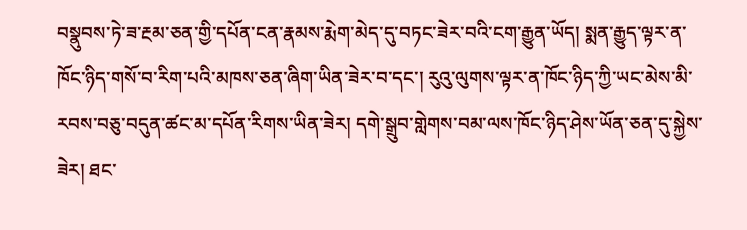བསྣུབས་ཏེ་ཟ་རྔམ་ཅན་གྱི་དཔོན་ངན་རྣམས་རྨེག་མེད་དུ་བཏང་ཟེར་བའི་ངག་རྒྱུན་ཡོད། སྨན་རྒྱུད་ལྟར་ན་ཁོང་ཉིད་གསོ་བ་རིག་པའི་མཁས་ཅན་ཞིག་ཡིན་ཟེར་བ་དང་། རུའུ་ལུགས་ལྟར་ན་ཁོང་ཉིད་ཀྱི་ཡང་མེས་མི་རབས་བཅུ་བདུན་ཚང་མ་དཔོན་རིགས་ཡིན་ཟེར། དགེ་སྒྲུབ་གླེགས་བམ་ལས་ཁོང་ཉིད་ཤེས་ཡོན་ཅན་དུ་སྐྱེས་ཟེར། ཐང་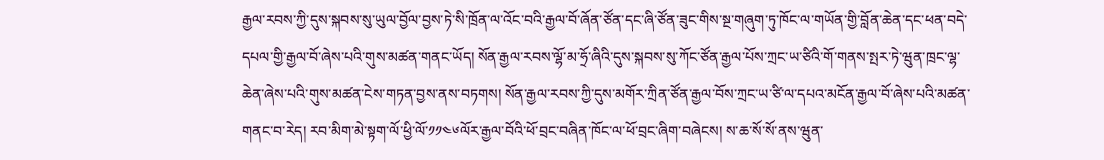རྒྱལ་རབས་ཀྱི་དུས་སྐབས་སུ་ཡུལ་བྱོལ་བྱས་ཏེ་སི་ཁྲོན་ལ་འོང་བའི་རྒྱལ་བོ་ཞོན་ཙོན་དང་ཞི་ཙོན་ཟུང་གིས་སྔ་གཞུག་ཏུ་ཁོང་ལ་གཡོན་གྱི་བློན་ཆེན་དང་ཕན་བདེ་དཔལ་གྱི་རྒྱལ་བོ་ཞེས་པའི་གུས་མཚན་གནང་ཡོད། སོན་རྒྱལ་རབས་ལྷོ་མ་ཧྲོ་ཞིའི་དུས་སྐབས་སུ་ཀོང་ཙོན་རྒྱལ་པོས་ཀྲང་ཡ་ཙིའི་གོ་གནས་སྤར་ཏེ་ཝུན་ཁྲང་ལྷ་ཆེན་ཞེས་པའི་གུས་མཚན་ངེས་གཏན་བྱས་ནས་བཏགས། སོན་རྒྱལ་རབས་ཀྱི་དུས་མགོར་ཀྲིན་ཙོན་རྒྱལ་བོས་ཀྲང་ཡ་ཙི་ལ་དཔའ་མངོན་རྒྱལ་བོ་ཞེས་པའི་མཚན་གནང་བ་རེད། རབ་མིག་མེ་སྟག་ལོ་ཕྱི་ལོ་༡༡༤༦ལོར་རྒྱལ་བོའི་ཕོ་བྲང་བཞིན་ཁོང་ལ་ཕོ་བྲང་ཞིག་བཞེངས། ས་ཆ་སོ་སོ་ནས་ཝུན་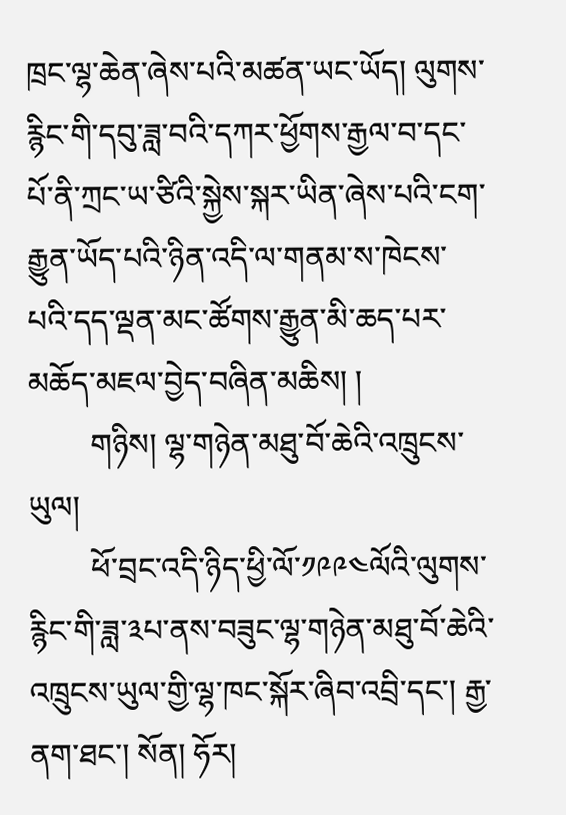ཁྲང་ལྷ་ཆེན་ཞེས་པའི་མཚན་ཡང་ཡོད། ལུགས་རྙིང་གི་དབུ་ཟླ་བའི་དཀར་ཕྱོགས་རྒྱལ་བ་དང་པོ་ནི་ཀྲང་ཡ་ཙིའི་སྐྱེས་སྐར་ཡིན་ཞེས་པའི་ངག་རྒྱུན་ཡོད་པའི་ཉིན་འདི་ལ་གནམ་ས་ཁེངས་པའི་དད་ལྡན་མང་ཚོགས་རྒྱུན་མི་ཆད་པར་མཆོད་མཇལ་བྱེད་བཞིན་མཆིས། །
        གཉིས། ལྷ་གཉེན་མཐུ་བོ་ཆེའི་འཁྲུངས་ཡུལ།
        ཕོ་བྲང་འདི་ཉིད་ཕྱི་ལོ་༡༩༩༤ལོའི་ལུགས་རྙིང་གི་ཟླ་༣པ་ནས་བཟུང་ལྷ་གཉེན་མཐུ་བོ་ཆེའི་འཁྲུངས་ཡུལ་གྱི་ལྷ་ཁང་སྐོར་ཞིབ་འབྲི་དང་། རྒྱ་ནག་ཐང་། སོན། ཧོར།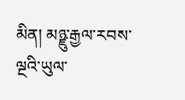མིན། མཉྫུ་རྒྱལ་རབས་ལྔའི་ཡུལ་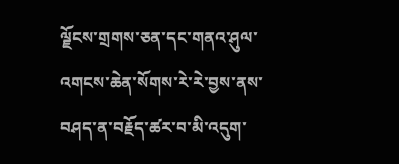ལྗོངས་གྲགས་ཅན་དང་གནའ་ཤུལ་འགངས་ཆེན་སོགས་རེ་རེ་བྱས་ནས་བཤད་ན་བརྗོད་ཚར་བ་མི་འདུག་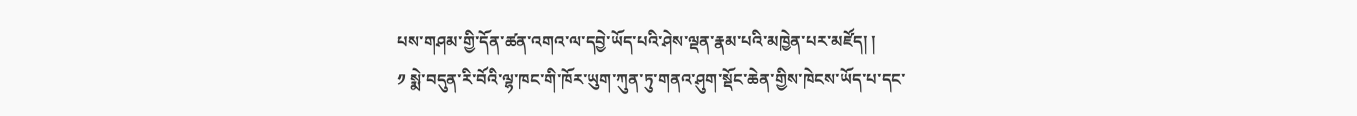པས་གཤམ་གྱི་དོན་ཚན་འགའ་ལ་དབྱེ་ཡོད་པའི་ཤེས་ལྡན་རྣམ་པའི་མཁྱེན་པར་མཛོད། །
༡ སྨེ་བདུན་རི་བོའི་ལྷ་ཁང་གི་ཁོར་ཡུག་ཀུན་ཏུ་གནའ་ཤུག་སྡོང་ཆེན་གྱིས་ཁེངས་ཡོད་པ་དང་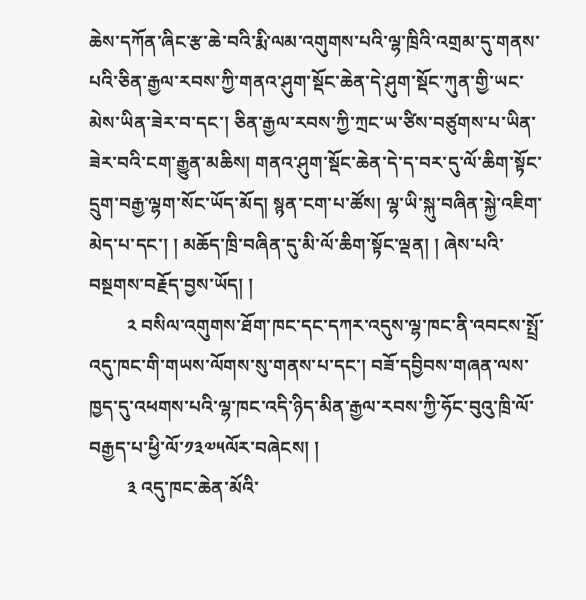ཆེས་དཀོན་ཞིང་རྩ་ཆེ་བའི་རྨི་ལམ་འགུགས་པའི་ལྷ་ཁྲིའི་འགྲམ་དུ་གནས་པའི་ཅིན་རྒྱལ་རབས་ཀྱི་གནའ་ཤུག་སྡོང་ཆེན་དེ་ཤུག་སྡོང་ཀུན་གྱི་ཡང་མེས་ཡིན་ཟེར་བ་དང་། ཅིན་རྒྱལ་རབས་ཀྱི་ཀྲང་ཡ་ཙིས་བཙུགས་པ་ཡིན་ཟེར་བའི་ངག་རྒྱུན་མཆིས། གནའ་ཤུག་སྡོང་ཆེན་དེ་ད་བར་དུ་ལོ་ཆིག་སྟོང་དྲུག་བརྒྱ་ལྷག་སོང་ཡོད་མོད། སྙན་ངག་པ་ཚོས། ལྷ་ཡི་སྐུ་བཞིན་སྐྱེ་འཇིག་མེད་པ་དང་། ། མཆོད་ཁྲི་བཞིན་དུ་མི་ལོ་ཆིག་སྟོང་ལྡན། ། ཞེས་པའི་བསྔགས་བརྗོད་བྱས་ཡོད། །
        ༢ བསིལ་འགུགས་ཐོག་ཁང་དང་དཀར་འདུས་ལྷ་ཁང་ནི་འབངས་སྤྲོ་འདུ་ཁང་གི་གཡས་ལོགས་སུ་གནས་པ་དང་། བཟོ་དབྱིབས་གཞན་ལས་ཁྱད་དུ་འཕགས་པའི་ལྷ་ཁང་འདི་ཉིད་མིན་རྒྱལ་རབས་ཀྱི་ཧོང་བུའུ་ཁྲི་ལོ་བརྒྱད་པ་ཕྱི་ལོ་༡༣༧༥ལོར་བཞེངས། །
        ༣ འདུ་ཁང་ཆེན་མོའི་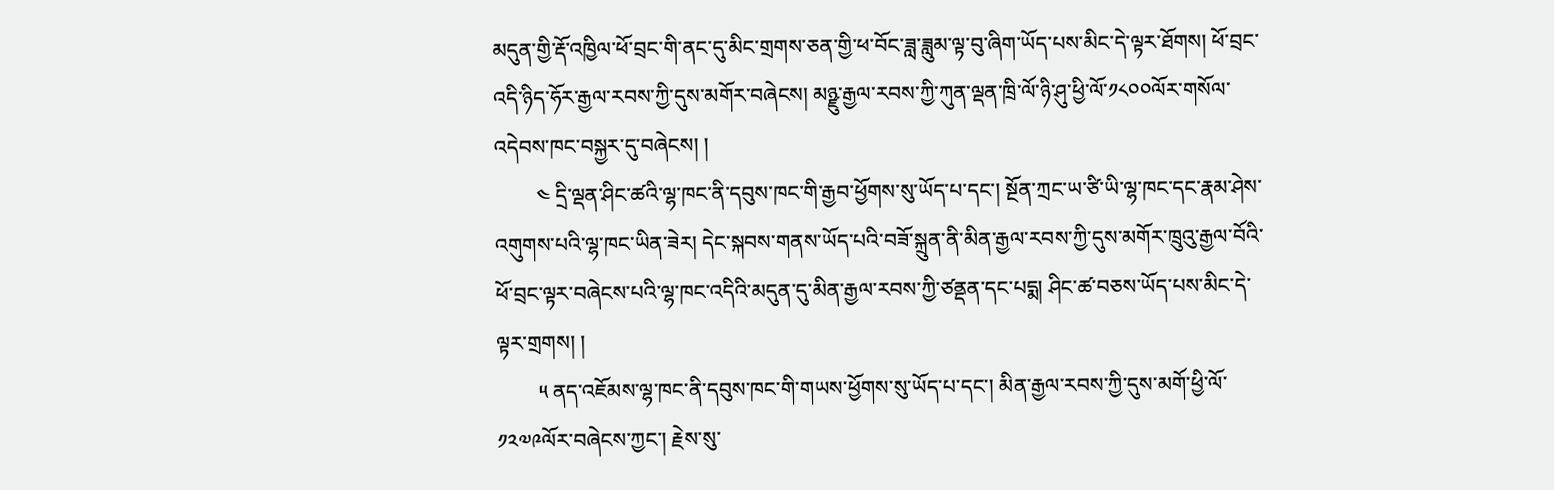མདུན་གྱི་རྡོ་འཁྱིལ་ཕོ་བྲང་གི་ནང་དུ་མིང་གྲགས་ཅན་གྱི་ཕ་བོང་ཟླ་ཟླུམ་ལྟ་བུ་ཞིག་ཡོད་པས་མིང་དེ་ལྟར་ཐོགས། ཕོ་བྲང་འདི་ཉིད་ཧོར་རྒྱལ་རབས་ཀྱི་དུས་མགོར་བཞེངས། མཉྫུ་རྒྱལ་རབས་ཀྱི་ཀུན་ལྡན་ཁྲི་ལོ་ཉི་ཤུ་ཕྱི་ལོ་༡༨༠༠ལོར་གསོལ་འདེབས་ཁང་བསྐྱར་དུ་བཞེངས། །
        ༤ དྲི་ལྡན་ཤིང་ཚའི་ལྷ་ཁང་ནི་དབུས་ཁང་གི་རྒྱབ་ཕྱོགས་སུ་ཡོད་པ་དང་། སྔོན་ཀྲང་ཡ་ཙི་ཡི་ལྷ་ཁང་དང་རྣམ་ཤེས་འགུགས་པའི་ལྷ་ཁང་ཡིན་ཟེར། དེང་སྐབས་གནས་ཡོད་པའི་བཟོ་སྐྲུན་ནི་མིན་རྒྱལ་རབས་ཀྱི་དུས་མགོར་ཁྲུའུ་རྒྱལ་བོའི་ཕོ་བྲང་ལྟར་བཞེངས་པའི་ལྷ་ཁང་འདིའི་མདུན་དུ་མིན་རྒྱལ་རབས་ཀྱི་ཙནྡན་དང་པདྨ། ཤིང་ཚ་བཅས་ཡོད་པས་མིང་དེ་ལྟར་གྲགས། །
        ༥ ནད་འཇོམས་ལྷ་ཁང་ནི་དབུས་ཁང་གི་གཡས་ཕྱོགས་སུ་ཡོད་པ་དང་། མིན་རྒྱལ་རབས་ཀྱི་དུས་མགོ་ཕྱི་ལོ་༡༢༧༩ལོར་བཞེངས་ཀྱང་། རྗེས་སུ་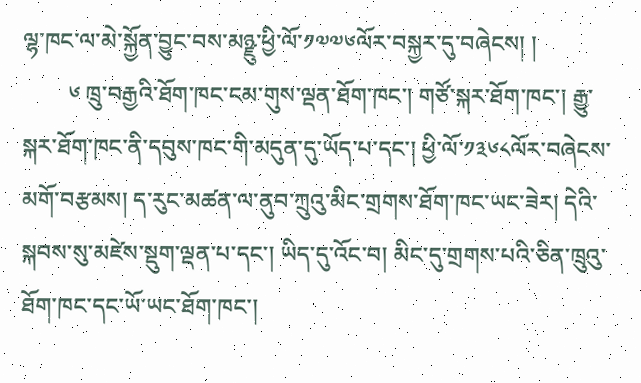ལྷ་ཁང་ལ་མེ་སྐྱོན་བྱུང་བས་མཉྫུ་ཕྱི་ལོ་༡༧༧༦ལོར་བསྐྱར་དུ་བཞེངས། །
        ༦ ཁྲུ་བརྒྱའི་ཐོག་ཁང་ངམ་གུས་ལྡན་ཐོག་ཁང་། གཙོ་སྐར་ཐོག་ཁང་། རྒྱུ་སྐར་ཐོག་ཁང་ནི་དབུས་ཁང་གི་མདུན་དུ་ཡོད་པ་དང་། ཕྱི་ལོ་༡༣༦༨ལོར་བཞེངས་མགོ་བརྩམས། ད་རུང་མཚན་ལ་ནུབ་ཀྲུའུ་མིང་གྲགས་ཐོག་ཁང་ཡང་ཟེར། དེའི་སྐབས་སུ་མཛེས་སྡུག་ལྡན་པ་དང་། ཡིད་དུ་འོང་བ། མིང་དུ་གྲགས་པའི་ཅིན་ཁྲུའུ་ཐོག་ཁང་དང་ཡོ་ཡང་ཐོག་ཁང་།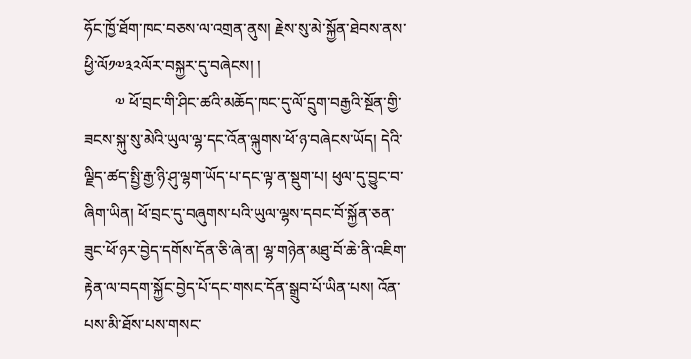ཧོང་ཁྱོ་ཐོག་ཁང་བཅས་ལ་འགྲན་ནུས། རྗེས་སུ་མེ་སྐྱོན་ཐེབས་ནས་ཕྱི་ལོ༡༧༣༢ལོར་བསྐྱར་དུ་བཞེངས། །
        ༧ ཕོ་བྲང་གི་ཤིང་ཚའི་མཆོད་ཁང་དུ་ལོ་དྲུག་བརྒྱའི་སྔོན་གྱི་ཟངས་སྐུ་སུ་མེའི་ཡུལ་ལྷ་དང་འོན་ལྐུགས་ཕོ་ཉ་བཞེངས་ཡོད། དེའི་ལྗིད་ཚད་སྤྱི་རྒྱ་ཉི་ཤུ་ལྷག་ཡོད་པ་དང་ལྟ་ན་སྡུག་པ། ཕུལ་དུ་བྱུང་བ་ཞིག་ཡིན། ཕོ་བྲང་དུ་བཞུགས་པའི་ཡུལ་ལྷས་དབང་བོ་སྐྱོན་ཅན་ཟུང་ཕོ་ཉར་བྱེད་དགོས་དོན་ཅི་ཞེ་ན། ལྷ་གཉེན་མཐུ་བོ་ཆེ་ནི་འཇིག་རྟེན་ལ་བདག་སྐྱོང་བྱེད་པོ་དང་གསང་དོན་སྒྲུབ་པོ་ཡིན་པས། འོན་པས་མི་ཐོས་པས་གསང་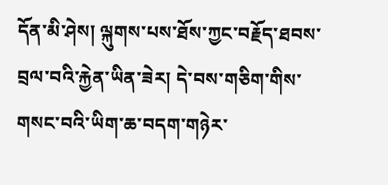དོན་མི་ཤེས། ལྐུགས་པས་ཐོས་ཀྱང་བརྗོད་ཐབས་བྲལ་བའི་རྐྱེན་ཡིན་ཟེར། དེ་བས་གཅིག་གིས་གསང་བའི་ཡིག་ཆ་བདག་གཉེར་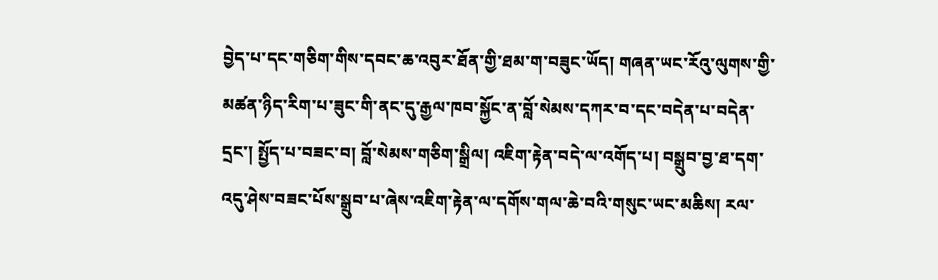བྱེད་པ་དང་གཅིག་གིས་དབང་ཆ་འབུར་ཐོན་གྱི་ཐམ་ག་བཟུང་ཡོད། གཞན་ཡང་རོའུ་ལུགས་གྱི་མཚན་ཉིད་རིག་པ་ཟུང་གི་ནང་དུ་རྒྱལ་ཁབ་སྐྱོང་ན་བློ་སེམས་དཀར་བ་དང་བདེན་པ་བདེན་དྲང་། སྤྱོད་པ་བཟང་བ། བློ་སེམས་གཅིག་སྒྲིལ། འཇིག་རྟེན་བདེ་ལ་འགོད་པ། བསྒྲུབ་བྱ་ཐ་དག་འདུ་ཤེས་བཟང་པོས་སྒྲུབ་པ་ཞེས་འཇིག་རྟེན་ལ་དགོས་གལ་ཆེ་བའི་གསུང་ཡང་མཆིས། རལ་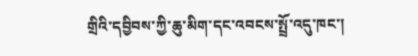གྲིའི་དབྱིབས་ཀྱི་ཆུ་མིག་དང་འབངས་སྤྲོ་འདུ་ཁང་།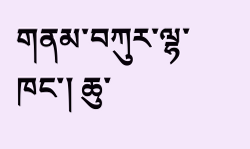གནམ་བཀུར་ལྷ་ཁང་། ཆུ་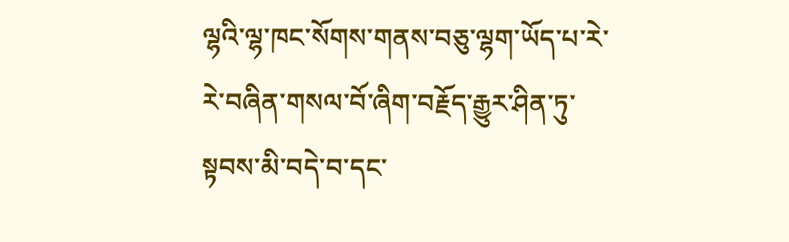ལྷའི་ལྷ་ཁང་སོགས་གནས་བཅུ་ལྷག་ཡོད་པ་རེ་རེ་བཞིན་གསལ་བོ་ཞིག་བརྗོད་རྒྱུར་ཤིན་ཏུ་སྟབས་མི་བདེ་བ་དང་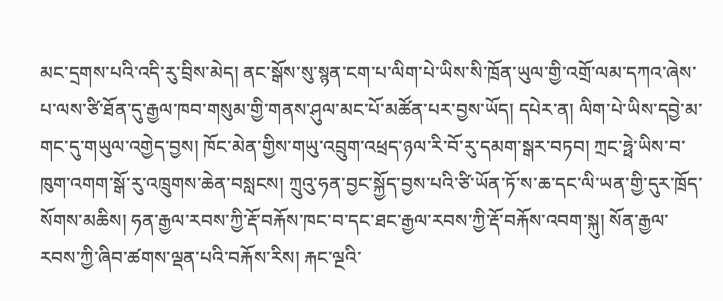མང་དྲགས་པའི་འདི་རུ་བྲིས་མེད། ནང་སྒོས་སུ་སྙན་ངག་པ་ལིག་པེ་ཡིས་སི་ཁྲོན་ཡུལ་གྱི་འགྲོ་ལམ་དཀའ་ཞེས་པ་ལས་ཙི་ཐོན་དུ་རྒྱལ་ཁབ་གསུམ་གྱི་གནས་ཤུལ་མང་པོ་མཚོན་པར་བྱས་ཡོད། དཔེར་ན། ལིག་པེ་ཡིས་དབྱེ་མ་གང་དུ་གཡུལ་འགྱེད་བྱས། ཁོང་མེན་གྱིས་གཡུ་འབྲུག་འཕྲད་ཉལ་རི་བོ་རུ་དམག་སྒར་བཏབ། ཀྲང་ཧྥེ་ཡིས་བ་ཁུག་འགག་སྒོ་རུ་འཁྲུགས་ཆེན་བསླངས། ཀྲུའུ་ཧན་བྱང་སྐྱོད་བྱས་པའི་ཙི་ཡོན་ཏོ་ས་ཆ་དང་ལི་ཡན་གྱི་དུར་ཁྲོད་སོགས་མཆིས། ཧན་རྒྱལ་རབས་ཀྱི་རྡོ་བརྐོས་ཁང་བ་དང་ཐང་རྒྱལ་རབས་ཀྱི་རྡོ་བརྐོས་འབག་སྐུ། སོན་རྒྱལ་རབས་ཀྱི་ཞིབ་ཚགས་ལྡན་པའི་བརྐོས་རིས། རྐང་ལྔའི་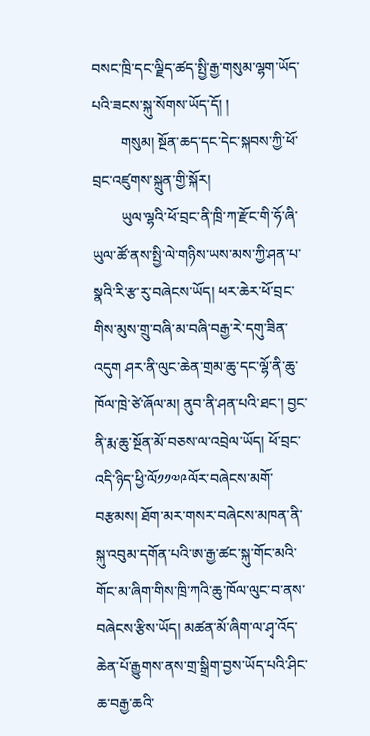བསང་ཁྲི་དང་ལྗིད་ཚད་སྤྱི་རྒྱ་གསུམ་ལྷག་ཡོད་པའི་ཟངས་སྐུ་སོགས་ཡོད་དོ། །
        གསུམ། སྔོན་ཆད་དང་དེང་སྐབས་ཀྱི་ཕོ་བྲང་འཛུགས་སྐྲུན་གྱི་སྐོར།
        ཡུལ་ལྷའི་ཕོ་བྲང་ནི་ཁྲི་ཀ་རྫོང་གི་ཧོ་ཞི་ཡུལ་ཚོ་ནས་སྤྱི་ལེ་གཉིས་ཡས་མས་ཀྱི་ཤན་པ་སྣའི་རི་རྩ་རུ་བཞེངས་ཡོད། ཕར་ཆེར་ཕོ་བྲང་གིས་མུས་གྲུ་བཞི་མ་བཞི་བརྒྱ་རེ་དགུ་ཟིན་འདུག ཤར་ནི་ལུང་ཆེན་གྲམ་ཆུ་དང་ལྷོ་ནི་ཆུ་ཁོལ་ཁྲེ་ཙེ་ཞོལ་མ། ནུབ་ནི་ཤན་པའི་ཐང་། བྱང་ནི་རྨ་ཆུ་སྔོན་མོ་བཅས་ལ་འབྲེལ་ཡོད། ཕོ་བྲང་འདི་ཉིད་ཕྱི་ལོ༡༡༧༩ལོར་བཞེངས་མགོ་བརྩམས། ཐོག་མར་གསར་བཞེངས་མཁན་ནི་སྐུ་འབུམ་དགོན་པའི་ཨ་རྒྱ་ཚང་སྐུ་གོང་མའི་གོང་མ་ཞིག་གིས་ཁྲི་ཀའི་ཆུ་ཁོལ་ལུང་བ་ནས་བཞེངས་རྩིས་ཡོད། མཚན་མོ་ཞིག་ལ་ཤྭ་འོད་ཆེན་པོ་རྒྱུགས་ནས་གྲ་སྒྲིག་བྱས་ཡོད་པའི་ཤིང་ཆ་བརྒྱ་ཆའི་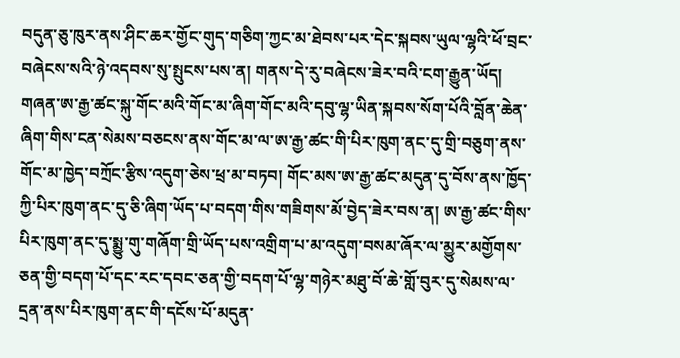བདུན་ཅུ་ཁུར་ནས་ཤིང་ཆར་གྱོང་གུད་གཅིག་ཀྱང་མ་ཐེབས་པར་དེང་སྐབས་ཡུལ་ལྷའི་ཕོ་བྲང་བཞེངས་སའི་ཉེ་འདབས་སུ་སྤུངས་པས་ན། གནས་དེ་རུ་བཞེངས་ཟེར་བའི་ངག་རྒྱུན་ཡོད། གཞན་ཨ་རྒྱ་ཚང་སྐུ་གོང་མའི་གོང་མ་ཞིག་གོང་མའི་དབུ་ལྷ་ཡིན་སྐབས་སོག་པོའི་བློན་ཆེན་ཞིག་གིས་ངན་སེམས་བཅངས་ནས་གོང་མ་ལ་ཨ་རྒྱ་ཚང་གི་པིར་ཁུག་ནང་དུ་གྲི་བཅུག་ནས་གོང་མ་ཁྱེད་བཀྲོང་རྩིས་འདུག་ཅེས་ཕྲ་མ་བཏབ། གོང་མས་ཨ་རྒྱ་ཚང་མདུན་དུ་བོས་ནས་ཁྱོད་ཀྱི་པིར་ཁུག་ནང་དུ་ཅི་ཞིག་ཡོད་པ་བདག་གིས་གཟིགས་མོ་བྱེད་ཟེར་བས་ན། ཨ་རྒྱ་ཚང་གིས་པིར་ཁུག་ནང་དུ་སྨྱུ་གུ་གཞོག་གྲི་ཡོད་པས་འགྲིག་པ་མ་འདུག་བསམ་ཞོར་ལ་མྱུར་མགྱོགས་ཅན་གྱི་བདག་པོ་དང་རང་དབང་ཅན་གྱི་བདག་པོ་ལྷ་གཉེར་མཐུ་བོ་ཆེ་གློ་བུར་དུ་སེམས་ལ་དྲན་ནས་པིར་ཁུག་ནང་གི་དངོས་པོ་མདུན་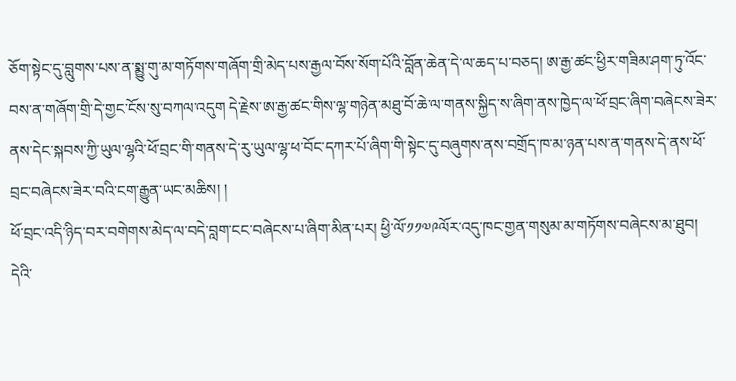ཅོག་སྟེང་དུ་བླུགས་པས་ན་སྨྱུ་གུ་མ་གཏོགས་གཞོག་གྲི་མེད་པས་རྒྱལ་བོས་སོག་པོའི་བློན་ཆེན་དེ་ལ་ཆད་པ་བཅད། ཨ་རྒྱ་ཚང་ཕྱིར་གཟིམ་ཤག་ཏུ་འོང་བས་ན་གཞོག་གྲི་དེ་གྱང་ངོས་སུ་བཀལ་འདུག དེ་རྗེས་ཨ་རྒྱ་ཚང་གིས་ལྷ་གཉེན་མཐུ་བོ་ཆེ་ལ་གནས་སྐྱིད་ས་ཞིག་ནས་ཁྱེད་ལ་ཕོ་བྲང་ཞིག་བཞེངས་ཟེར་ནས་དེང་སྐབས་ཀྱི་ཡུལ་ལྷའི་ཕོ་བྲང་གི་གནས་དེ་རུ་ཡུལ་ལྷ་ཕ་བོང་དཀར་པོ་ཞིག་གི་སྟེང་དུ་བཞུགས་ནས་བགྲོད་ཁ་མ་ཉན་པས་ན་གནས་དེ་ནས་ཕོ་བྲང་བཞེངས་ཟེར་བའི་ངག་རྒྱུན་ཡང་མཆིས། །
ཕོ་བྲང་འདི་ཉིད་བར་བགེགས་མེད་ལ་བདེ་བླག་ངང་བཞེངས་པ་ཞིག་མིན་པར། ཕྱི་ལོ་༡༡༧༩ལོར་འདུ་ཁང་གྱན་གསུམ་མ་གཏོགས་བཞེངས་མ་ཐུབ། དེའི་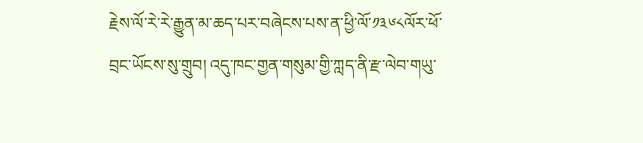རྗེས་ལོ་རེ་རེ་རྒྱུན་མ་ཆད་པར་བཞེངས་པས་ན་ཕྱི་ལོ་༡༣༦༨ལོར་ཕོ་བྲང་ཡོངས་སུ་གྲུབ། འདུ་ཁང་གྱན་གསུམ་གྱི་ཀླད་ནི་རྫ་ལེབ་གཡུ་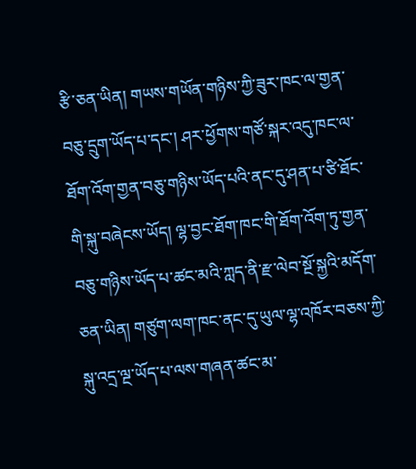རྩི་ཅན་ཡིན། གཡས་གཡོན་གཉིས་ཀྱི་ཟུར་ཁང་ལ་གྱན་བཅུ་དྲུག་ཡོད་པ་དང་། ཤར་ཕྱོགས་གཙོ་སྐར་འདུ་ཁང་ལ་ཐོག་འོག་གྱན་བཅུ་གཉིས་ཡོད་པའི་ནང་དུ་ཤན་པ་ཙི་ཐོང་གི་སྐུ་བཞེངས་ཡོད། ལྷ་བྱང་ཐོག་ཁང་གི་ཐོག་འོག་ཏུ་གྱན་བཅུ་གཉིས་ཡོད་པ་ཚང་མའི་ཀླད་ནི་རྫ་ལེབ་སྔོ་སྐྱའི་མདོག་ཅན་ཡིན། གཙུག་ལག་ཁང་ནང་དུ་ཡུལ་ལྷ་འཁོར་བཅས་ཀྱི་སྐུ་འདྲ་ལྔ་ཡོད་པ་ལས་གཞན་ཚང་མ་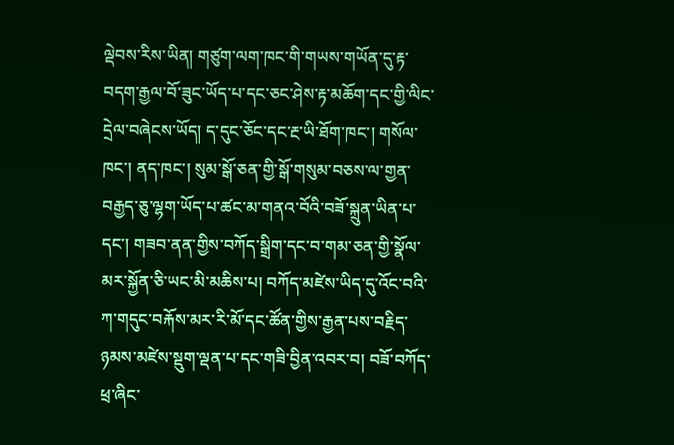ལྡེབས་རིས་ཡིན། གཙུག་ལག་ཁང་གི་གཡས་གཡོན་དུ་རྟ་བདག་རྒྱལ་བོ་ཟུང་ཡོད་པ་དང་ཅང་ཤེས་རྟ་མཆོག་དང་གྱི་ལིང་དྲེལ་བཞེངས་ཡོད། ད་དུང་ཅོང་དང་རྔ་ཡི་ཐོག་ཁང་། གསོལ་ཁང་། ནད་ཁང་། སུམ་སྒོ་ཅན་གྱི་སྒོ་གསུམ་བཅས་ལ་གྱན་བརྒྱད་ཅུ་ལྷག་ཡོད་པ་ཚང་མ་གནའ་བོའི་བཟོ་སྐྲུན་ཡིན་པ་དང་། གཟབ་ནན་གྱིས་བཀོད་སྒྲིག་དང་བ་གམ་ཅན་གྱི་སྣོལ་མར་སྐྱོན་ཅི་ཡང་མི་མཆིས་པ། བཀོད་མཛེས་ཡིད་དུ་འོང་བའི་ཀ་གདུང་བརྐོས་མར་རི་མོ་དང་ཚོན་གྱིས་རྒྱན་པས་བརྗིད་ཉམས་མཛེས་སྡུག་ལྡན་པ་དང་གཟི་བྱིན་འབར་བ། བཟོ་བཀོད་ཕྲ་ཞིང་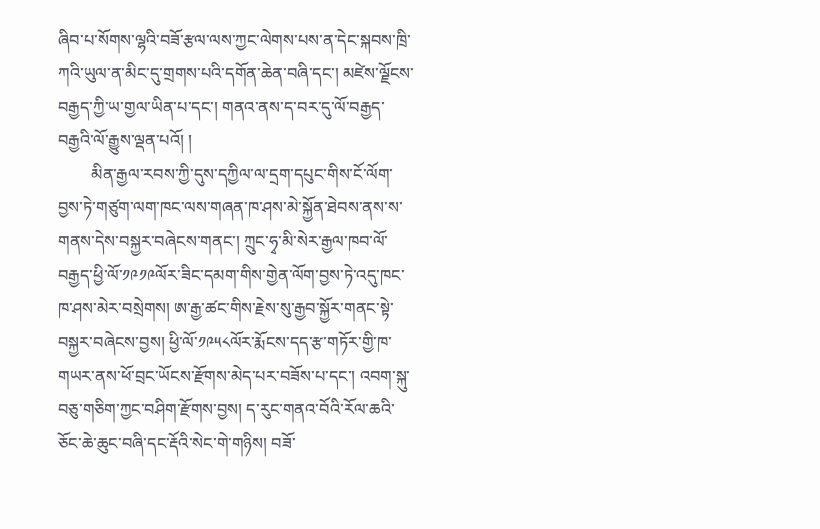ཞིབ་པ་སོགས་ལྷའི་བཟོ་རྩལ་ལས་ཀྱང་ལེགས་པས་ན་དེང་སྐབས་ཁྲི་ཀའི་ཡུལ་ན་མིང་དུ་གྲགས་པའི་དགོན་ཆེན་བཞི་དང་། མཛེས་ལྗོངས་བརྒྱད་ཀྱི་ཡ་གྱལ་ཡིན་པ་དང་། གནའ་ནས་ད་བར་དུ་ལོ་བརྒྱད་བརྒྱའི་ལོ་རྒྱུས་ལྡན་པའོ། །
        མིན་རྒྱལ་རབས་ཀྱི་དུས་དཀྱིལ་ལ་དྲག་དཔུང་གིས་ངོ་ལོག་བྱས་ཏེ་གཙུག་ལག་ཁང་ལས་གཞན་ཁ་ཤས་མེ་སྐྱོན་ཐེབས་ནས་ས་གནས་དེས་བསྐྱར་བཞེངས་གནང་། ཀྲུང་ཧྭ་མི་སེར་རྒྱལ་ཁབ་ལོ་བརྒྱད་ཕྱི་ལོ་༡༩༡༩ལོར་ཟིང་དམག་གིས་གྱེན་ལོག་བྱས་ཏེ་འདུ་ཁང་ཁ་ཤས་མེར་བསྲེགས། ཨ་རྒྱ་ཚང་གིས་རྗེས་སུ་རྒྱབ་སྐྱོར་གནང་སྟེ་བསྐྱར་བཞེངས་བྱས། ཕྱི་ལོ་༡༩༥༨ལོར་རྨོངས་དད་རྩ་གཏོར་གྱི་ཁ་གཡར་ནས་ཕོ་བྲང་ཡོངས་རྫོགས་མེད་པར་བཟོས་པ་དང་། འབག་སྐུ་བཅུ་གཅིག་ཀྱང་བཤིག་རྫོགས་བྱས། ད་རུང་གནའ་བོའི་རོལ་ཆའི་ཅོང་ཆེ་ཆུང་བཞི་དང་རྡོའི་སེང་གེ་གཉིས། བཟོ་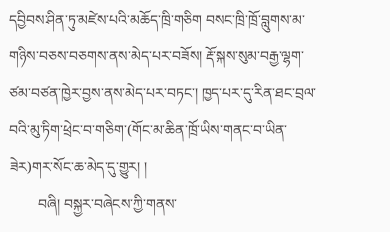དབྱིབས་ཤིན་ཏུ་མཛེས་པའི་མཆོད་ཁྲི་གཅིག བསང་ཁྲི་ཁྲོ་བླུགས་མ་གཉིས་བཅས་བཅགས་ནས་མེད་པར་བཟོས། རྡོ་སྐས་སུམ་བརྒྱ་ལྷག་ཙམ་བཙན་ཁྱེར་བྱས་ནས་མེད་པར་བཏང་། ཁྱད་པར་དུ་རིན་ཐང་བྲལ་བའི་མུ་ཏིག་ཕྲེང་བ་གཅིག་(གོང་མ་ཆིན་ཁྲོ་ཡིས་གནང་བ་ཡིན་ཟེར)གར་སོང་ཆ་མེད་དུ་གྱུར། །
        བཞི། བསྐྱར་བཞེངས་ཀྱི་གནས་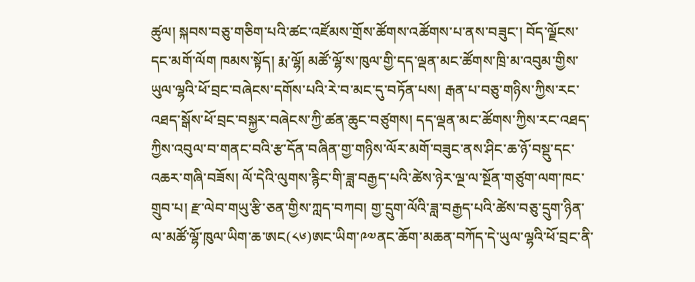ཚུལ། སྐབས་བཅུ་གཅིག་པའི་ཚང་འཛོམས་གྲོས་ཚོགས་འཚོགས་པ་ནས་བཟུང་། བོད་ལྗོངས་དང་མགོ་ལོག ཁམས་སྟོད། རྨ་ལྷོ། མཚོ་ལྷོ་ས་ཁུལ་གྱི་དད་ལྡན་མང་ཚོགས་ཁྲི་མ་འབུམ་གྱིས་ཡུལ་ལྷའི་ཕོ་བྲང་བཞེངས་དགོས་པའི་རེ་བ་མང་དུ་བཏོན་པས། རྒན་པ་བཅུ་གཉིས་ཀྱིས་རང་འཐད་སྒོས་ཕོ་བྲང་བསྐྱར་བཞེངས་ཀྱི་ཚན་ཆུང་བཙུགས། དད་ལྡན་མང་ཚོགས་ཀྱིས་རང་འཐད་ཀྱིས་འབུལ་བ་གནང་བའི་རྩ་དོན་བཞིན་གྱ་གཉིས་ལོར་མགོ་བཟུང་ནས་ཤིང་ཆ་ཉོ་བསྡུ་དང་འཆར་གཞི་བཟོས། ལོ་དེའི་ལུགས་རྙིང་གི་ཟླ་བརྒྱད་པའི་ཚེས་ཉེར་ལྔ་ལ་སྔོན་གཙུག་ལག་ཁང་གྲུབ་པ། རྫ་ལེབ་གཡུ་རྩི་ཅན་གྱིས་ཀླད་བཀབ། གྱ་དྲུག་ལོའི་ཟླ་བརྒྱད་པའི་ཚེས་བཅུ་དྲུག་ཉིན་ལ་མཚོ་ལྷོ་ཁུལ་ཡིག་ཆ་ཨང(༨༦)ཨང་ཡིག་༩༧ནང་ཆོག་མཆན་བཀོད་དེ་ཡུལ་ལྷའི་ཕོ་བྲང་ནི་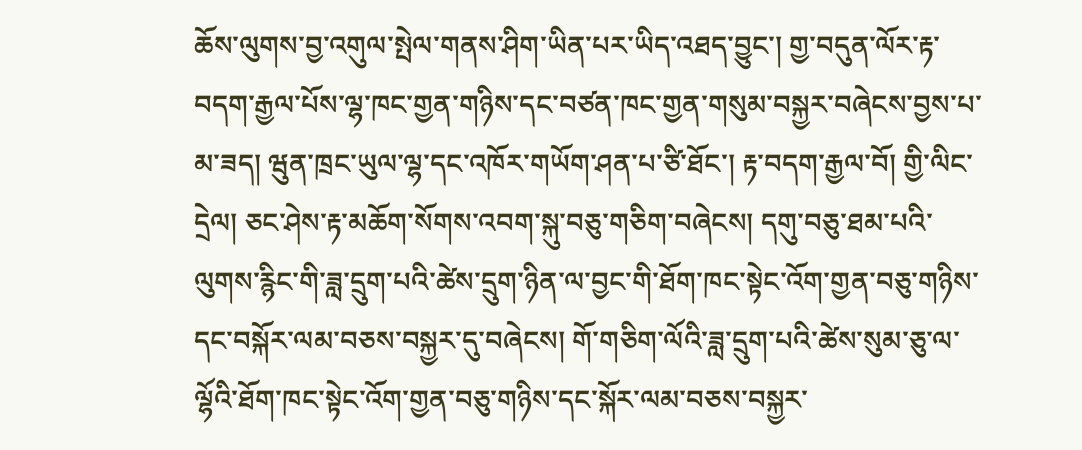ཆོས་ལུགས་བྱ་འགུལ་སྤེལ་གནས་ཤིག་ཡིན་པར་ཡིད་འཐད་བྱུང་། གྱ་བདུན་ལོར་རྟ་བདག་རྒྱལ་པོས་ལྷ་ཁང་གྱན་གཉིས་དང་བཙན་ཁང་གྱན་གསུམ་བསྐྱར་བཞེངས་བྱས་པ་མ་ཟད། ཝུན་ཁྲང་ཡུལ་ལྷ་དང་འཁོར་གཡོག་ཤན་པ་ཙི་ཐོང་། རྟ་བདག་རྒྱལ་བོ། གྱི་ལིང་དྲེལ། ཅང་ཤེས་རྟ་མཆོག་སོགས་འབག་སྐུ་བཅུ་གཅིག་བཞེངས། དགུ་བཅུ་ཐམ་པའི་ལུགས་རྙིང་གི་ཟླ་དྲུག་པའི་ཚེས་དྲུག་ཉིན་ལ་བྱང་གི་ཐོག་ཁང་སྟེང་འོག་གྱན་བཅུ་གཉིས་དང་བསྐོར་ལམ་བཅས་བསྐྱར་དུ་བཞེངས། གོ་གཅིག་ལོའི་ཟླ་དྲུག་པའི་ཚེས་སུམ་ཅུ་ལ་ལྷོའི་ཐོག་ཁང་སྟེང་འོག་གྱན་བཅུ་གཉིས་དང་སྐོར་ལམ་བཅས་བསྐྱར་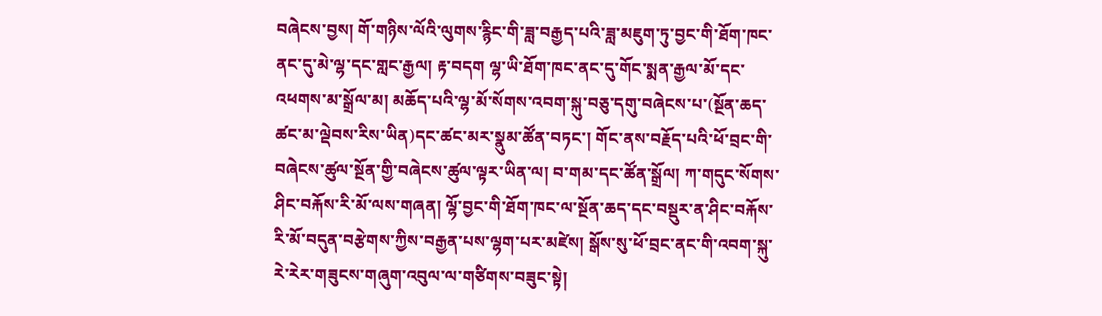བཞེངས་བྱས། གོ་གཉིས་ལོའི་ལུགས་རྙིང་གི་ཟླ་བརྒྱད་པའི་ཟླ་མཇུག་ཏུ་བྱང་གི་ཐོག་ཁང་ནང་དུ་མེ་ལྷ་དང་གླང་རྒྱལ། རྟ་བདག ལྷ་ཡི་ཐོག་ཁང་ནང་དུ་གོང་སྨན་རྒྱལ་མོ་དང་འཕགས་མ་སྒྲོལ་མ། མཆོད་པའི་ལྷ་མོ་སོགས་འབག་སྐུ་བཅུ་དགུ་བཞེངས་པ་(སྔོན་ཆད་ཚང་མ་ལྡེབས་རིས་ཡིན)དང་ཚང་མར་སྣུམ་ཚོན་བཏང་། གོང་ནས་བརྗོད་པའི་ཕོ་བྲང་གི་བཞེངས་ཚུལ་སྔོན་གྱི་བཞེངས་ཚུལ་ལྟར་ཡིན་ལ། བ་གམ་དང་ཚོན་སྒྲོལ། ཀ་གདུང་སོགས་ཤིང་བརྐོས་རི་མོ་ལས་གཞན། ལྷོ་བྱང་གི་ཐོག་ཁང་ལ་སྔོན་ཆད་དང་བསྡུར་ན་ཤིང་བརྐོས་རི་མོ་བདུན་བརྩེགས་ཀྱིས་བརྒྱན་པས་ལྷག་པར་མཛེས། སྒོས་སུ་ཕོ་བྲང་ནང་གི་འབག་སྐུ་རེ་རེར་གཟུངས་གཞུག་འབུལ་ལ་གཙིགས་བཟུང་སྟེ།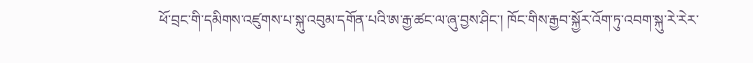ཕོ་བྲང་གི་དམིགས་འཛུགས་པ་སྐུ་འབུམ་དགོན་པའི་ཨ་རྒྱ་ཚང་ལ་ཞུ་བྱས་ཤིང་། ཁོང་གིས་རྒྱབ་སྐྱོར་འོག་ཏུ་འབག་སྐུ་རེ་རེར་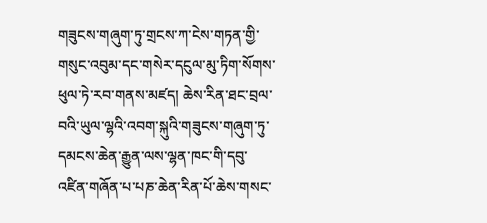གཟུངས་གཞུག་ཏུ་གྲངས་ཀ་ངེས་གཏན་གྱི་གསུང་འབུམ་དང་གསེར་དངུལ་མུ་ཏིག་སོགས་ཕུལ་ཏེ་རབ་གནས་མཛད། ཆེས་རིན་ཐང་བྲལ་བའི་ཡུལ་ལྷའི་འབག་སྐུའི་གཟུངས་གཞུག་ཏུ་དམངས་ཆེན་རྒྱུན་ལས་ལྷན་ཁང་གི་དབུ་འཛིན་གཞོན་པ་པཎ་ཆེན་རིན་པོ་ཆེས་གསང་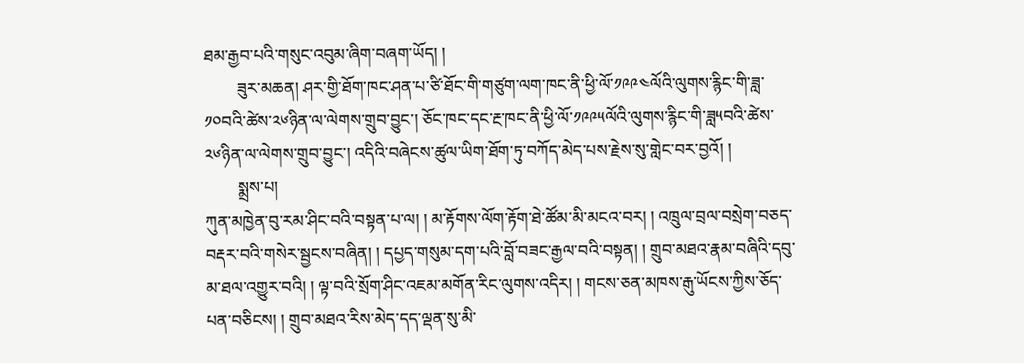ཐམ་རྒྱབ་པའི་གསུང་འབུམ་ཞིག་བཞག་ཡོད། །
        ཟུར་མཆན། ཤར་གྱི་ཐོག་ཁང་ཤན་པ་ཙི་ཐོང་གི་གཙུག་ལག་ཁང་ནི་ཕྱི་ལོ་༡༩༩༤ལོའི་ལུགས་རྙིང་གི་ཟླ་༡༠བའི་ཚེས་༢༦ཉིན་ལ་ལེགས་གྲུབ་བྱུང་། ཅོང་ཁང་དང་རྔ་ཁང་ནི་ཕྱི་ལོ་༡༩༩༥ལོའི་ལུགས་རྙིང་གི་ཟླ༥བའི་ཚེས་༢༦ཉིན་ལ་ལེགས་གྲུབ་བྱུང་། འདིའི་བཞེངས་ཚུལ་ཡིག་ཐོག་ཏུ་བཀོད་མེད་པས་རྗེས་སུ་གླེང་བར་བྱའོ། །
        སྨྲས་པ།
ཀུན་མཁྱེན་བུ་རམ་ཤིང་བའི་བསྟན་པ་ལ། ། མ་རྟོགས་ལོག་རྟོག་ཐེ་ཚོམ་མི་མངའ་བར། ། འཁྲུལ་བྲལ་བསྲེག་བཅད་བརྡར་བའི་གསེར་སྦྱངས་བཞིན། ། དཔྱད་གསུམ་དག་པའི་བློ་བཟང་རྒྱལ་བའི་བསྟན། ། གྲུབ་མཐའ་རྣམ་བཞིའི་དབུ་མ་ཐལ་འགྱུར་བའི། ། ལྟ་བའི་སྲོག་ཤིང་འཇམ་མགོན་རིང་ལུགས་འདིར། ། གངས་ཅན་མཁས་རྒུ་ཡོངས་ཀྱིས་ཅོད་པན་བཅིངས། ། གྲུབ་མཐའ་རིས་མེད་དད་ལྡན་སུ་མི་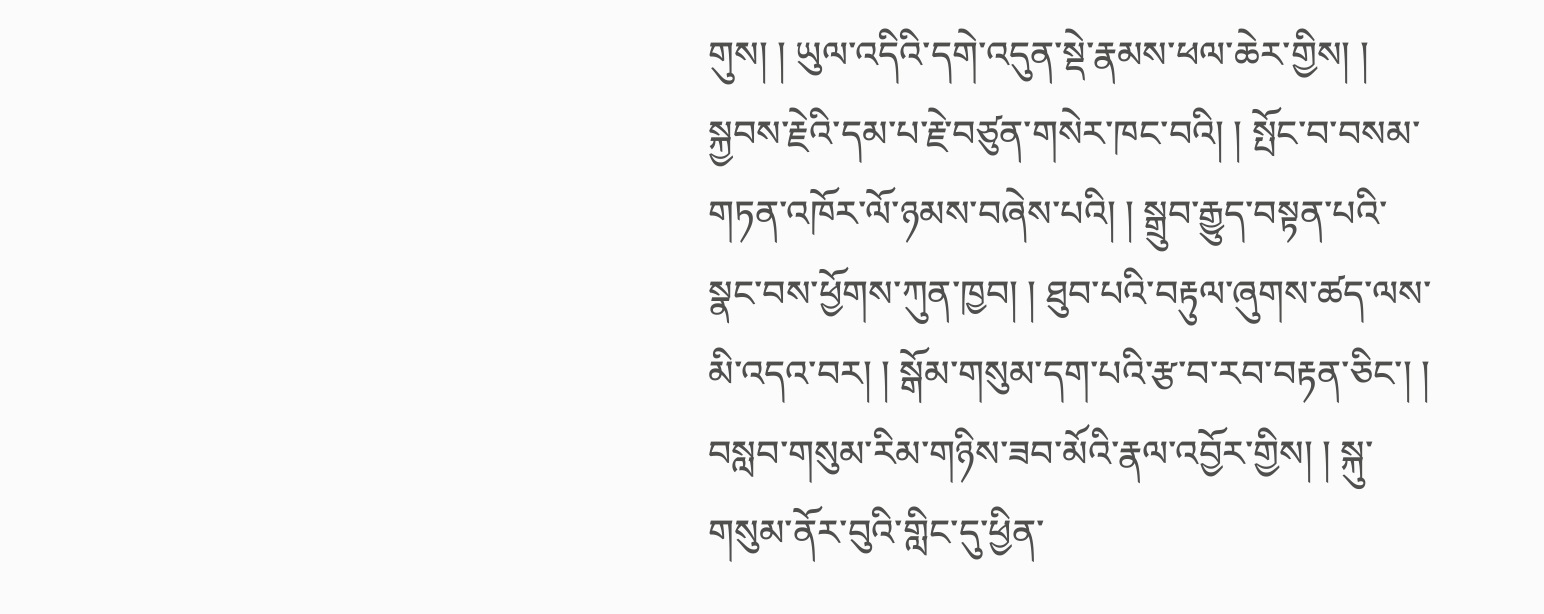གུས། ། ཡུལ་འདིའི་དགེ་འདུན་སྡེ་རྣམས་ཕལ་ཆེར་གྱིས། ། སྐྱབས་རྗེའི་དམ་པ་རྗེ་བཙུན་གསེར་ཁང་བའི། ། སྤོང་བ་བསམ་གཏན་འཁོར་ལོ་ཉམས་བཞེས་པའི། ། སྒྲུབ་རྒྱུད་བསྟན་པའི་སྣང་བས་ཕྱོགས་ཀུན་ཁྱབ། ། ཐུབ་པའི་བརྟུལ་ཞུགས་ཚད་ལས་མི་འདའ་བར། ། སྒོམ་གསུམ་དག་པའི་རྩ་བ་རབ་བརྟན་ཅིང་། ། བསླབ་གསུམ་རིམ་གཉིས་ཟབ་མོའི་རྣལ་འབྱོར་གྱིས། ། སྐུ་གསུམ་ནོར་བུའི་གླིང་དུ་ཕྱིན་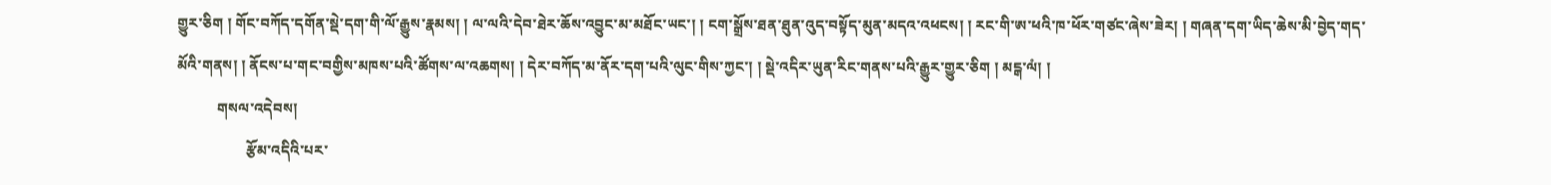གྱུར་ཅིག ། གོང་བཀོད་དགོན་སྡེ་དག་གི་ལོ་རྒྱུས་རྣམས། ། ལ་ལའི་དེབ་ཐེར་ཆོས་འབྱུང་མ་མཐོང་ཡང་། ། ངག་སྒྲོས་ཐན་ཐུན་འུད་བསྟོད་མུན་མདའ་འཕངས། ། རང་གི་ཨ་ཕའི་ཁ་ཕོར་གཙང་ཞེས་ཟེར། ། གཞན་དག་ཡིད་ཆེས་མི་བྱེད་གད་མོའི་གནས། ། ནོངས་པ་གང་བགྱིས་མཁས་པའི་ཚོགས་ལ་འཆགས། ། དེར་བཀོད་མ་ནོར་དག་པའི་ལུང་གིས་ཀྱང་། ། སྡེ་འདིར་ཡུན་རིང་གནས་པའི་རྒྱུར་གྱུར་ཅིག ། མངྒ་ལཾ། །
           གསལ་འདེབས།
                   རྩོམ་འདིའི་པར་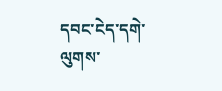དབང་ངེད་དགེ་ལུགས་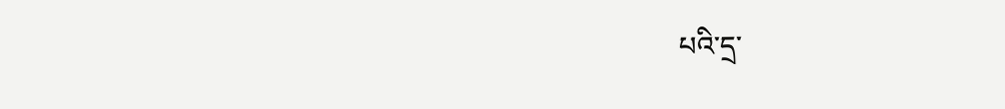པའི་དྲ་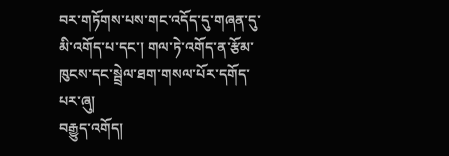བར་གཏོགས་པས་གང་འདོད་དུ་གཞན་དུ་མི་འགོད་པ་དང་། གལ་ཏེ་འགོད་ན་རྩོམ་ཁུངས་དང་སྦྲེལ་ཐག་གསལ་པོར་དགོད་པར་ཞུ།
བརྒྱུད་འགོད།